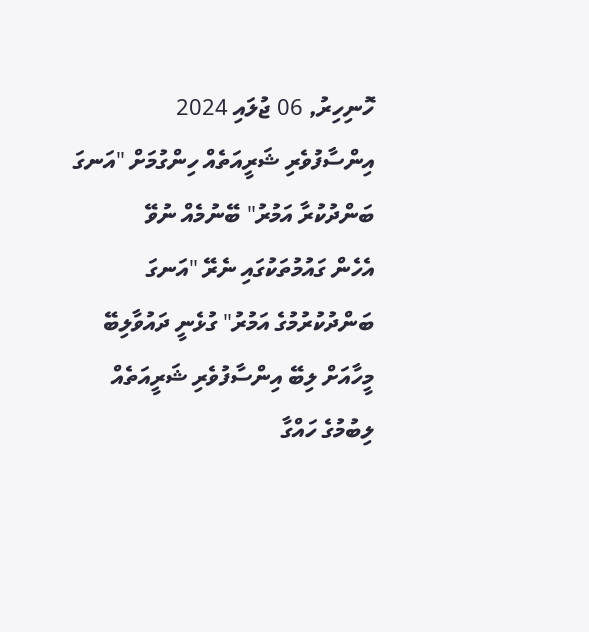ހޮނިހިރު, 06 ޖުލައި 2024
އިންސާފުވެރި ޝަރީއަތެއް ހިންގުމަށް "އަނގަ ބަންދުކުރާ އަމުރު" ބޭނުމެއް ނުވޭ
އެހެން ގައުމުތަކުގައި ނެރޭ "އަނގަ ބަންދުކުރުމުގެ އަމުރު" ގުޅެނީ ދައުވާލިބޭ މީހާއަށް ލިބޭ އިންސާފުވެރި ޝަރީއަތެއް ލިބުމުގެ ހައްގާ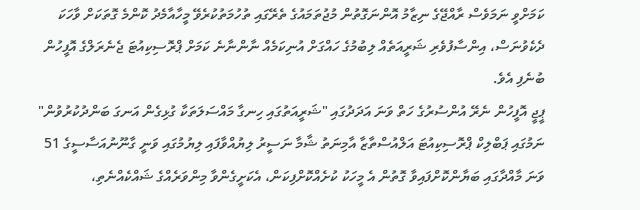ކަމަށްވީ ނަމަވެސް ރާއްޖޭގެ ނިޒާމު އޮންނަގޮތުން މުޖުތަމައުގެ ތެރޭގައި ތުހުމަތުކުރެވޭ މީހާއާމެދު ކޮންމެ ގޮތަކަށް ވާހަކަ ދެކެވުނަސް، އިންސާފުވެރި ޝަރީއަތެއް ލިބުމުގެ ހައްގަށް އުނިކަމެއް ނާންނާނެ ކަމަށް ޕްރޮސިކިއުޓަ ޖެނެރަލްގެ އޮފީހުން ބުނެފި އެވެ.
ޕީޖީ އޮފީހުން ނެރޭ އުންސުރުގެ ހަތް ވަނަ އަދަދުގައި "ޝަރީއަތުގައި ހިނގާ މައްސަލަތަކާ ގުޅިގެން އަނގަ ބަންދުކުރުވުން" ނަމުގައި ޕަބްލިކް ޕްރޮސިކިއުޓަ އަލްއުސްތާޒާ އާމިނަތު ޝާމާ ނަސީރު ލިޔުއްވާފައި ލިޔުމުގައި ވަނީ ގާނޫނުއަސާސީގެ 51 ވަނަ މާއްދާގައި ބަޔާންކޮށްފައިވާ ގޮތުން އެ މީހަކު ކުށެއްކޮށްފިކަން، އެކަށީގެންވާ މިންވަރެއްގެ ޝައްކެއްނެތި،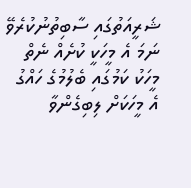ޝަރީއަތުގައި ސާބިތުނުކުރެވޭ ނަމަ އެ މީހަކީ ކުށެއް ނެތް މީހަކު ކަމުގައި ބެލުމުގެ ހައްގު އެ މީހަކަށް ލިބިގެންވާ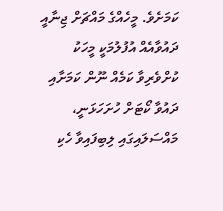ކަމަށެވެ. މީހެއްގެ މައްޗަށް ޖިނާއީ ދައުވާއެއް އުފުލުމަކީ މީހަކު ކުށްވެރިވާ ކަމެއް ނޫން ކަމަށާއި ދައުވާ ކޯޓަށް ހުށަހަޅަނީ، މައްސަލައިގައި ލިބިފައިވާ ހެކި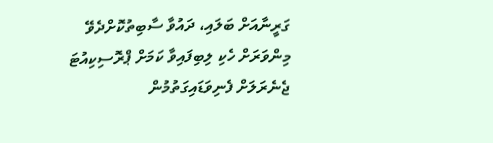ގަރީނާއަށް ބަލައި، ދައުވާ ސާބިތުކޮށްދެވޭ މިންވަރަށް ހެކި ލިބިފައިވާ ކަމަށް ޕްރޮސިކިއުޓަ ޖެނެރަލަށް ފެނިވަޑައިގަތުމުން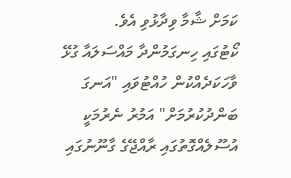ކަމަށް ޝާމާ ވިދާޅުވި އެވެ.
ކޯޓުގައި ހިނގަމުންދާ މައްސަލައާ ގުޅޭ ވާހަކަދެއްކުން ހުއްޓުވައި "އަނގަ ބަންދުކުރުމަށް" އަމުރު ނެރުމަކީ އުސޫލެއްގޮތުގައި ރާއްޖޭގެ ގާނޫނުގައި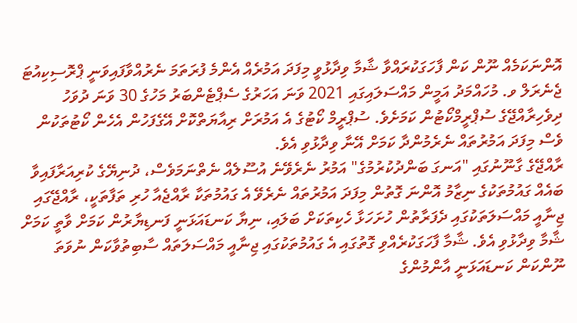އޮންނަކަމެއް ނޫން ކަން ފާހަގަކުރައްވާ ޝާމާ ވިދާޅުވީ މިފަދަ އަމުރެއް އެންމެ ފުރަތަމަ ނެރުއްވާފައިވަނީ ޕްރޮސިކިއުޓަ ޖެނެރަލް ވ. މުހައްމަދު އަމީން މައްސަލައިގައި 2021 ވަނަ އަހަރުގެ ސެޕްޓެންބަރު މަހުގެ 30 ވަނަ ދުވަހު ދިވެހިރާއްޖޭގެ ސުޕްރީމްކޯޓުން ކަމަށެވެ. ސުޕްރީމް ކޯޓުގެ އެ އަމުރަށް ރިއާޔަތްކޮށް އޭގެފަހުން އެހެން ކޯޓުތަކުން ވެސް މިފަދަ އަމުރުތައް ނެރެމުންދާ ކަމަށް އޭނާ ވިދާޅުވި އެވެ.
ރާއްޖޭގެ ގާނޫނުގައި "އަނގަ ބަންދުކުރުމުގެ" އަމުރު ނެރެވޭނެ އުސޫލެއް ނެތްނަމަވެސް، ދުނިޔޭގެ ކުރިއަރާފައިވާ ބައެއް ގައުމުތަކުގެ ނިޒާމު އޮންނަ ގޮތުން މިފަދަ އަމުރުތައް ނެރެވޭ އެ ގައުމުތަކާ ރާއްޖެއާ ހުރި ތަފާތަކީ، ރާއްޖޭގައި ޖިނާއީ މައްސަލަތަކުގައި ދެފަރާތުން ހުށަހަޅާ ހެކިތަކަށް ބަލައި، ނިޔާ ކަނޑައަޅަނީ ފަނޑިޔާރުން ކަމަށް ވާތީ ކަމަށް ޝާމާ ވިދާޅުވި އެވެ. ޝާމާ ފާހަގަކުރެއްވި ގޮތުގައި އެ ގައުމުތަކުގައި ޖިނާއީ މައްސަލަތައް ސާބިތުވާކަން ނުވަތަ ނޫންކަން ކަނޑައަޅަނީ އާންމުންގެ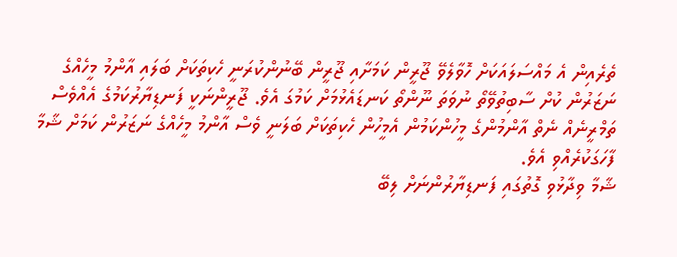ތެރެއިން އެ މައްސަލައަކަށް ހޮވާލެވޭ ޖޫރީން ކަމަށާއި ޖޫރީން ބޭނުންކުރަނީ ހެކިތަކަށް ބަލައި އާންމު މީހެއްގެ ނަޒަރުން ކުށް ސާބިތުވޭތޯ ނުވަތަ ނޫންތޯ ކަނޑައެޅުމަށް ކަމުގަ އެވެ. ޖޫރީންނަކީ ފަނޑިޔާރުކަމުގެ އެއްވެސް ތަމްރީނެއް ނެތް އާންމުންގެ މީހުންކަމުން އެމީހުން ހެކިތަކަށް ބަލަނީ ވެސް އާންމު މީހެއްގެ ނަޒަރުން ކަމަށް ޝާމާ ފާހަގަކުރެއްވި އެވެ.
ޝާމާ ވިދާޅުވި ގޮތުގައި ފަނޑިޔާރުންނަށް ލިބޭ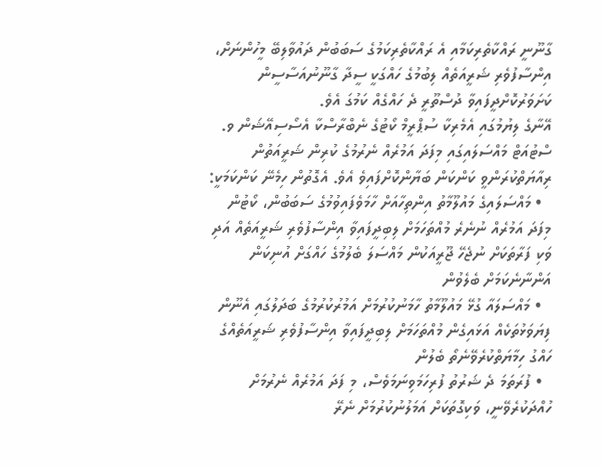ގާނޫނީ ރައްކާތެރިކަމާއި އެ ރައްކާތެރިކަމުގެ ސަބަބުން ދައުވާލިބޭ މީހުންނަށް، އިންސާފުވެރި ޝަރީއަތެއް ލިބުމުގެ ހައްގަކީ ސީދާ ގާނޫނުއަސާސީން ކަށަވަރުކޮށްދީފައިވާ ދުސްތޫރީ ދެ ހައްގެއް ކަމުގަ އެވެ.
އޭނާގެ ލިޔުމުގައި އެމެރިކާ ސުޕްރީމް ކޯޓުގެ ނެބްރާސްކާ އެސޯސިއޭޝަން ވ. ސްޓުއަޓް މައްސަލައިގައި މިފަދަ އަމުރެއް ނެރުމުގެ ކުރިން ޝަރީއަތުން ރިއާޔަތްކުރަންވީ ކަންކަން ބަޔާންކޮށްފައިވެ އެވެ. އެގޮތުން ހިމެނޭ ކަންކަމަކީ:
  • މައްސަލައިގެ މައުލޫމާތު އިންތިހާއަށް ހާމަވެފައިވުމުގެ ސަބަބުން، ކޯޓުން މިފަދަ އަމުރެއް ނުނެރެ މުއްތަހަމަށް ލިބިދީފައިވާ އިންސާފުވެރި ޝަރީއަތެއް އަދި ވަކި ފަރާތަކަށް ނުޖެހޭ ޖޫރީއަކުން މައްސަލަ ބެލުމުގެ ހައްގަށް އުނިކަން އަންނާނެކަމަށް ބެލެވުން
  • މައްސަލައާ ގުޅޭ މައުލޫމާތު ހާމަނުކުރުމަށް އަމުރުކުރުމުގެ ބަދަލުގައި އެނޫން ފިޔަވަޅުތަކެއް އަޅައިގެން މުއްތަހަމަށް ލިބިދީފައިވާ އިންސާފުވެރި ޝަރީއަތެއްގެ ހައްގު ހިމާޔަތްކުރެވޭނެތޯ ބެލުން
  • ފުރަތަމަ ދެ ޝަރުތު ފުރިހަމަވިނަމަވެސް، މި ފަދަ އަމުރެއް ނެރުމަށް ހުއްދަކުރެވޭނީ، ވަކިގޮތަކަށް އަމަލުނުކުރުމަށް ނެރޭ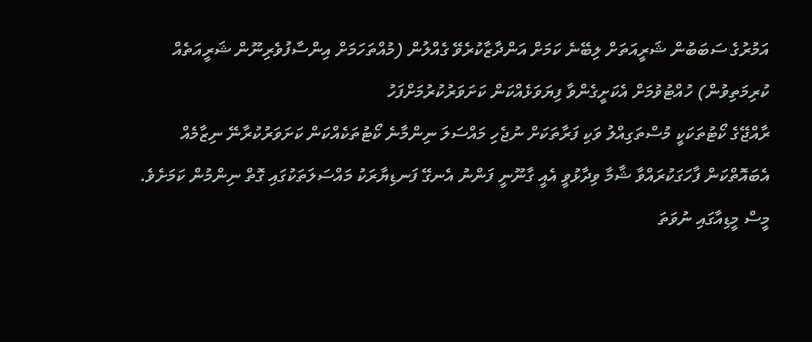އަމުރުގެ ސަބަބުން ޝަރީއަތަށް ލިބޭނެ ކަމަށް އަންދާޒާކުރެވޭ ގެއްލުން (މުއްތަހަމަށް އިންސާފުވެރިނޫން ޝަރީއަތެއް ކުރިމަތިވުން) ހުއްޓުވުމަށް އެކަށީގެންވާ ފިޔަވަޅެއްކަން ކަށަވަރުކުރުމަށްފަހު
ރާއްޖޭގެ ކޯޓުތަކަކީ މުސްތަގިއްލު ވަކި ފަރާތަކަށް ނުޖެހި މައްސަލަ ނިންމާނެ ކޯޓުތަކެއްކަން ކަށަވަރުކުރާނޭ ނިޒާމެއް އެބައޮތްކަން ފާހަގަކުރައްވާ ޝާމާ ވިދާޅުވީ އެއީ ގާނޫނީ ފަންނު އެނގޭ ފަނޑިޔާރަކު މައްސަލަތަކުގައި ގޮތް ނިންމުން ކަމަށެވެ. މީސް މީޑިއާގައި ނުވަތަ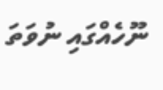ނޫހެއްގައި ނުވަތަ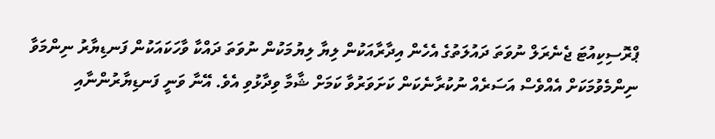ޕްރޮސިކިއުޓަ ޖެނެރަލް ނުވަތަ ދައުލަތުގެ އެހެން އިދާރާއަކުން ލިޔާ ލިޔުމަކުން ނުވަތަ ދައްކާ ވާހަކައަކުން ފަނޑިޔާރު ނިންމަވާ ނިންމެވުމަކަށް އެއްވެސް އަސަރެއް ނުކުރާނެކަން ކަށަވަރުވާ ކަމަށް ޝާމާ ވިދާޅުވި އެވެ. އޭނާ ވަނީ ފަނޑިޔާރުންނާއި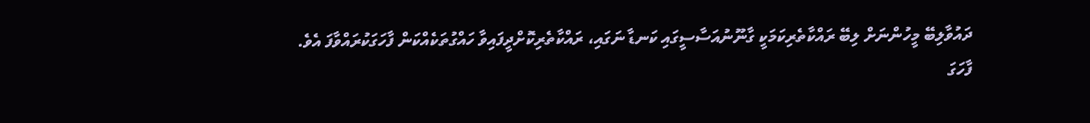ދައުވާލިބޭ މީހުންނަށް ލިބޭ ރައްކާތެރިކަމަކީ ގާނޫނުއަސާސީގައި ކަނޑާ ނަގައި، ރައްކާތެރިކޮށްދީފައިވާ ހައްގުތަކެއްކަން ފާހަގަކުރައްވާފަ އެވެ.
ފާހަގަ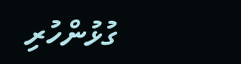ގުޅުންހުރި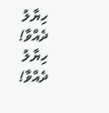ހިޔާލު ދެއްވާ!
ހިޔާލު ދެއްވާ!